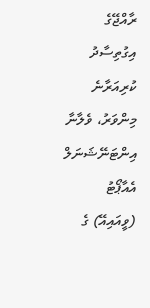ރާއްޖޭގެ އިގުތިސާދު ކުރިއަރާނެ މިންވަރު، ވެލާނާ އިންޓަނޭޝަނަލް އެއާޕޯޓު (ވީއައިއޭ) ގެ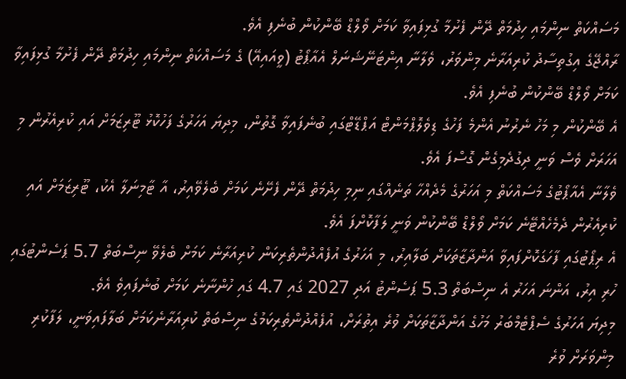މަސައްކަތް ނިންމައި ހިދުމަތް ދޭން ފެށުމާ ގުޅިފައިވާ ކަމަށް ވޯލްޑް ބޭންކުން ބުނެފި އެވެ.
ރާއްޖޭގެ އިގުތިސާދު ކުރިއަރާނެ މިންވަރު، ވެލާނާ އިންޓަނޭޝަނަލް އެއާޕޯޓު (ވީއައިއޭ) ގެ މަސައްކަތް ނިންމައި ހިދުމަތް ދޭން ފެށުމާ ގުޅިފައިވާ ކަމަށް ވޯލްޑް ބޭންކުން ބުނެފި އެވެ.
އެ ބޭންކުން މި މަހު ނެރުނު އެންމެ ފަހުގެ ޑިވެލޮޕްމަންޓް އަޕްޑޭޓްގައި ބުނެފައިވާ ގޮތުން، މިދިޔަ އަހަރުގެ ފަހުކޮޅު ޓޫރިޒަމަށް އައި ކުރިއެރުން މި އަހަރަށް ވެސް ވަނީ ދިގުދެމިގެން ގޮސްފަ އެވެ.
ވެލާނާ އެއާޕޯޓުގެ މަސައްކަތް މި އަހަރުގެ މެދެއްހާ ތަނެއްގައި ނިމި ހިދުމަތް ދޭން ފެށޭނެ ކަމަށް ބެލެވޭއިރު، އާ ޓާމިނަލާ އެކު، ޓޫރިޒަމަށް އައި ކުރިއެރުން ދެމެހެއްޓޭނެ ކަމަށް ވޯލްޑް ބޭންކުން ވަނީ ލަފާކޮށްފަ އެވެ.
އެ ރިޕޯޓުގައި ފާހަގަކޮށްފައިވާ އަންދާޒާތަކަށް ބަލާއިރު، މި އަހަރުގެ އުފެއްދުންތެރިކަން ކުރިއަރާނެ ކަމަށް ބެލެވޭ ނިސްބަތް 5.7 ޕަސެންޓުގައި ހުރި އިރު، އަންނަ އަހަރު އެ ނިސްބަތް 5.3 ޕަސެންޓު އަދި 2027 ގައި 4.7 ގައި ހުންނާނެ ކަމަށް ބުނެފައިވެ އެވެ.
މިދިޔަ އަހަރުގެ ސެޕްޓެމްބަރު މަހުގެ އަންދާޒާތަކަށް ވުރެ އިތުރަށް، އުފެއްދުންތެރިކަމުގެ ނިސްބަތް ކުރިއަރާނެކަމަށް ބަލާފައިވަނީ، ލަފާކުރި މިންވަރަށް ވުރެ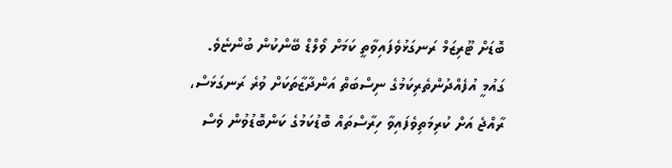ބޮޑަށް ޓޫރިޒަމް ރަނގަޅުވެފައިވާތީ ކަމަށް ވޯލްޑް ބޭންކުން ބުންޏެވެ.
ގައުމީ އުފެއްދުންތެރިކަމުގެ ނިސްބަތް އަންދާޒާތަކަށް ވުރެ ރަނގަޅަސް، ރާއްޖެ އަށް ކުރިމަތިވެފައިވާ ހިރާސްތައް ބޮޑުކަމުގެ ކަންބޮޑުވުން ވެސް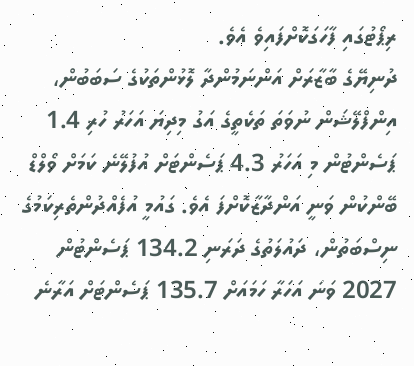ރިޕޯޓުގައި ފާހަގަކޮށްފައިވެ އެވެ.
ދުނިޔޭގެ ބާޒާރަށް އަންނަމުންދާ ލޮޅުންތަކުގެ ސަބަބުން، އިންފްލޭޝަން ނުވަތަ ތަކެތީގެ އަގު މިދިޔަ އަހަރު ހުރި 1.4 ޕަސެންޓުން މި އަހަރު 4.3 ޕަސެންޓަށް އުފުލޭނެ ކަމަށް ވޯލްޑް ބޭންކުން ވަނީ އަންދާޒާކޮށްފަ އެވެ. ގައުމީ އުފެއްދުންތެރިކަމުގެ ނިސްބަތުން، ދައުލަތުގެ ދަރަނި 134.2 ޕަސެންޓުން 2027 ވަނަ އަހަރާ ހަމައަށް 135.7 ޕަސެންޓަށް އަރާނެ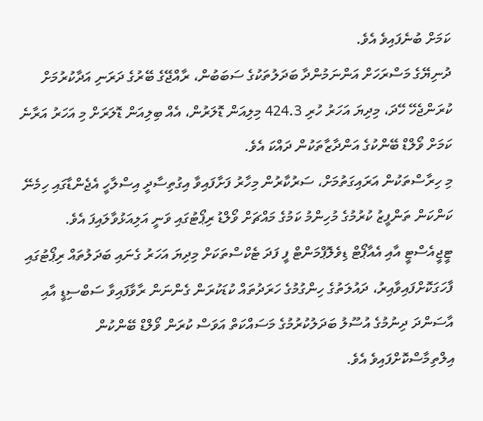ކަމަށް ބުނެފައިވެ އެވެ.
ދުނިޔޭގެ މަސްރަހަށް އަންނަމުންދާ ބަދަލުތަކުގެ ސަބަބުން، ރާއްޖޭގެ ބޭރުގެ ދަރަނި އަދާކުރުމަށް ކުރަންޖެހޭ ހޭދަ، މިދިޔަ އަހަރު ހުރި 424.3 މިލިއަން ޑޮލަރުން، އެއް ބިލިއަން ޑޮލަރަށް މި އަހަރު އަރާނެ ކަމަށް ވޯލްޑް ބޭންކުގެ އަންދާޒާތަކުން ދައްކަ އެވެ.
މި ހިރާސްތަކުން އަރައިގަތުމަށް، ސަރުކާރުން މިހާރު ފަށާފައިވާ އިގުތިސާދީ އިސްލާހީ އެޖެންޑާގައި ހިމެނޭ ކަންކަން ތަންފީޒު ކުރުމުގެ މުހިންމު ކަމުގެ މައްޗަށް ވޯލްޑު ރިޕޯޓުގައި ވަނީ އަލިއަޅުވާލައިފަ އެވެ.
ޓީޖީއެސްޓީ އާއި އެއާޕޯޓް ޑިވެލޮޕްމަންޓް ފީ ފަދަ ޓެކްސްތަކަށް މިދިޔަ އަހަރު ގެނައި ބަދަލުތައް ރިޕޯޓުގައި ފާހަގަކޮށްފައިވާއިރު، ދައުލަތުގެ ހިންގުމުގެ ހަރަދުތައް ކުޑަކުރަން ގެންނަން ރާވާފައިވާ ސަބްސިޑީ އާއި އާސަންދަ ދިނުމުގެ އުސޫލު ބަދަލުކުރުމުގެ މަސައްކަތް އަވަސް ކުރަން ވޯލްޑް ބޭންކުން އިލްތިމާސްކޮށްފައިވެ އެވެ.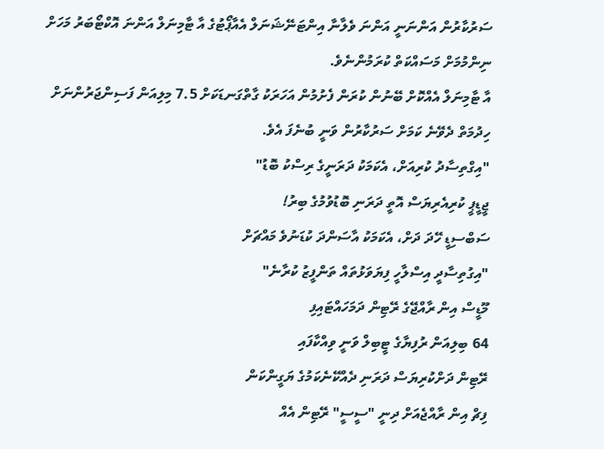ސަރުކާރުން އަންނަނީ އަންނަ ވެލާނާ އިންޓަނޭޝަނަލް އެއާޕޯޓުގެ އާ ޓާމިނަލް އަންނަ އޮކްޓޯބަރު މަހަށް ނިންމުމަށް މަސައްކަތް ކުރަމުންނެވެ.
އާ ޓާމިނަލް އެއްކޮށް ބޭނުން ކުރަން ފެށުމުން އަހަރަކު ގާތްގަނޑަކަށް 7.5 މިލިއަން ފަސިންޖަރުންނަށް ހިދުމަތް ދެވޭނެ ކަމަށް ސަރުކާރުން ވަނީ ބުނެފަ އެވެ.
"އިގްތިސާދު ކުރިއަށް، އެކަމަކު ދަރަނީގެ ރިސްކު ބޮޑު"
ޖީޑީޕީ ކުރިއެރިޔަސް އޮތީ ދަރަނި ބޮޑުވުމުގެ ބިރު!
ސަބްސިޑީ ހޭދަ ދަށް، އެކަމަކު އާސަންދަ ކުޑަނުވެ މައްޗަށް
"އިގުތިސާދީ އިސްލާހީ ފިޔަވަޅުތައް ތަންފީޒު ކުރާނެ"
މޫޑީސް އިން ރާއްޖޭގެ ރޭޓިން ދަމަހައްޓައިފި
64 ބިލިއަން ރުފިޔާގެ ޓީބިލް ވަނީ ވިއްކާފައި
ރޭޓިން ދަށްކުރިޔަސް ދަރަނި ދެއްކޭނެކަމުގެ ޔަގީންކަން
ފިޗް އިން ރާއްޖެއަށް ދިނީ "ސީސީ" ރޭޓިން އެއް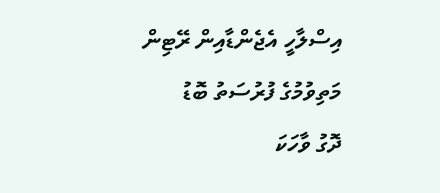އިސްލާހީ އެޖެންޑާއިން ރޭޓިން މަތިވުމުގެ ފުރުސަތު ބޮޑު
ދޮގު ވާހަކަ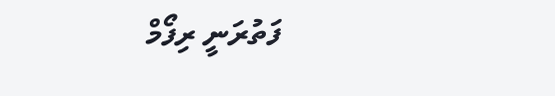ފަތުރަނީ ރިފޯމް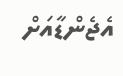އެޖެންޑާއަށް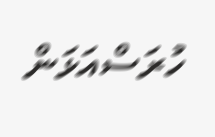ހުރަސްއަޅަން